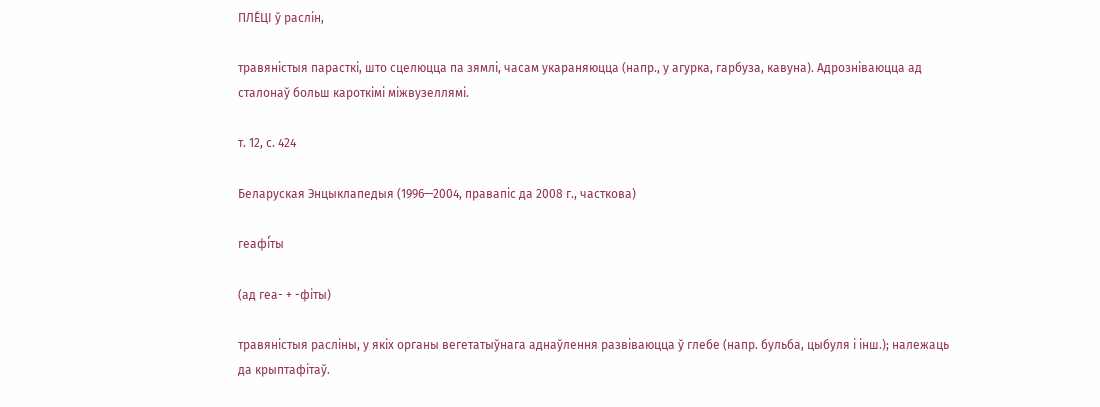ПЛЕ́ЦІ ў раслін,

травяністыя парасткі, што сцелюцца па зямлі, часам укараняюцца (напр., у агурка, гарбуза, кавуна). Адрозніваюцца ад сталонаў больш кароткімі міжвузеллямі.

т. 12, с. 424

Беларуская Энцыклапедыя (1996—2004, правапіс да 2008 г., часткова)

геафі́ты

(ад геа- + -фіты)

травяністыя расліны, у якіх органы вегетатыўнага аднаўлення развіваюцца ў глебе (напр. бульба, цыбуля і інш.); належаць да крыптафітаў.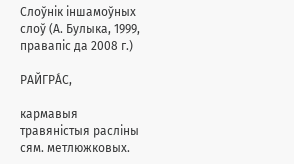Слоўнік іншамоўных слоў (А. Булыка, 1999, правапіс да 2008 г.)

РАЙГРА́С,

кармавыя травяністыя расліны сям. метлюжковых.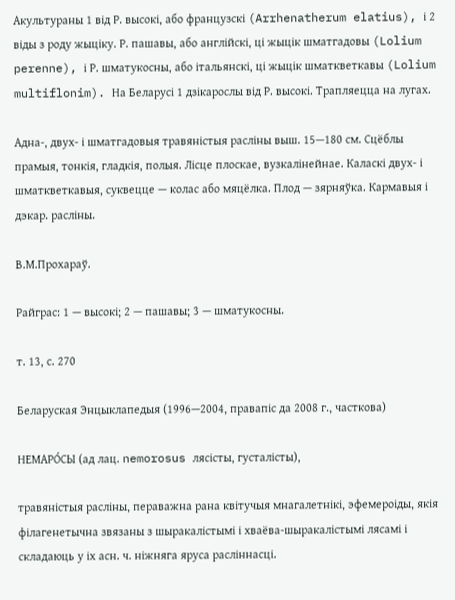Акультураны 1 від Р. высокі, або французскі (Arrhenatherum elatius), і 2 віды з роду жыціку. Р. пашавы, або англійскі, ці жыцік шматгадовы (Lolium perenne), і Р. шматукосны, або італьянскі, ці жыцік шматкветкавы (Lolium multiflonim). На Беларусі 1 дзікарослы від Р. высокі. Трапляецца на лугах.

Адна-, двух- і шматгадовыя травяністыя расліны выш. 15—180 см. Сцёблы прамыя, тонкія, гладкія, полыя. Лісце плоскае, вузкалінейнае. Каласкі двух- і шматкветкавыя, суквецце — колас або мяцёлка. Плод — зярняўка. Кармавыя і дэкар. расліны.

В.М.Прохараў.

Райграс: 1 — высокі; 2 — пашавы; 3 — шматукосны.

т. 13, с. 270

Беларуская Энцыклапедыя (1996—2004, правапіс да 2008 г., часткова)

НЕМАРО́СЫ (ад лац. nemorosus лясісты, густалісты),

травяністыя расліны, пераважна рана квітучыя мнагалетнікі, эфемероіды, якія філагенетычна звязаны з шыракалістымі і хваёва-шыракалістымі лясамі і складаюць у іх асн. ч. ніжняга яруса расліннасці.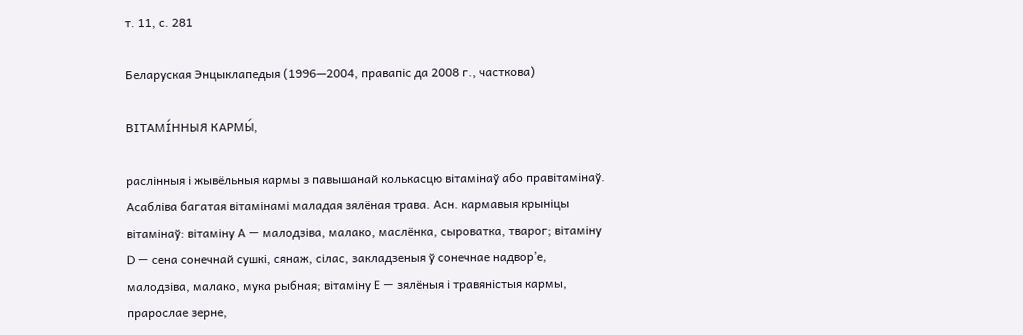т. 11, с. 281

Беларуская Энцыклапедыя (1996—2004, правапіс да 2008 г., часткова)

ВІТАМІ́ННЫЯ КАРМЫ́,

раслінныя і жывёльныя кармы з павышанай колькасцю вітамінаў або правітамінаў. Асабліва багатая вітамінамі маладая зялёная трава. Асн. кармавыя крыніцы вітамінаў: вітаміну A — малодзіва, малако, маслёнка, сыроватка, тварог; вітаміну D — сена сонечнай сушкі, сянаж, сілас, закладзеныя ў сонечнае надвор’е, малодзіва, малако, мука рыбная; вітаміну E — зялёныя і травяністыя кармы, прарослае зерне,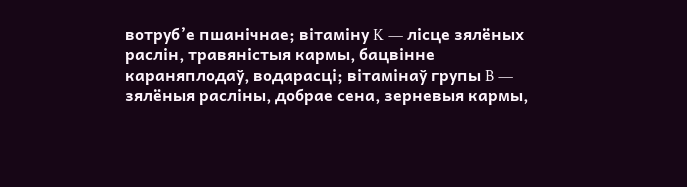вотруб’е пшанічнае; вітаміну K — лісце зялёных раслін, травяністыя кармы, бацвінне караняплодаў, водарасці; вітамінаў групы B — зялёныя расліны, добрае сена, зерневыя кармы,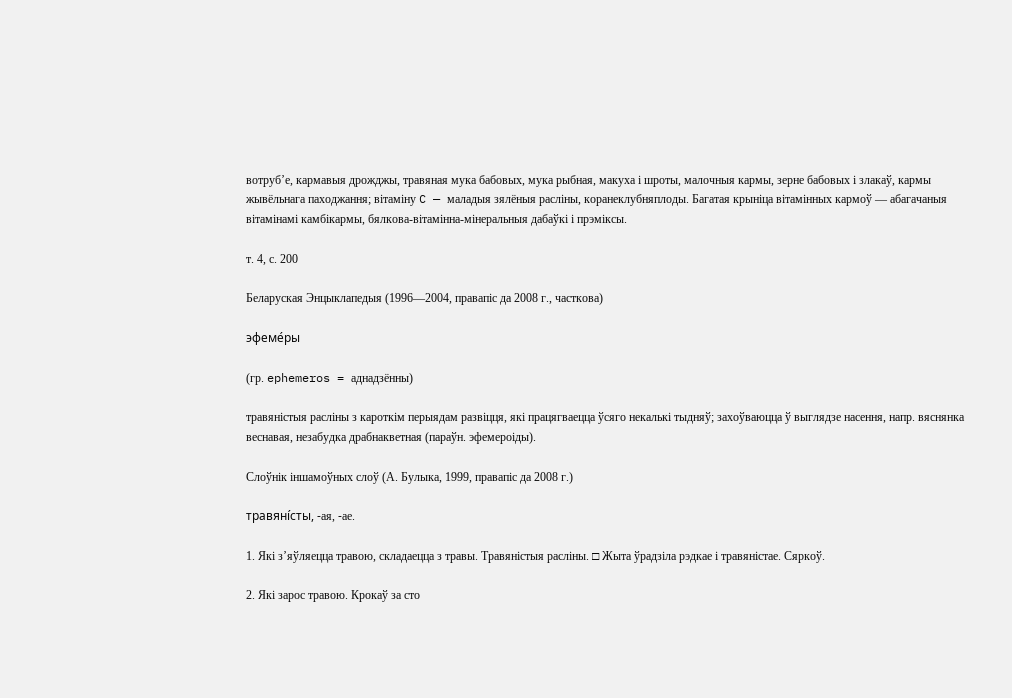вотруб’е, кармавыя дрожджы, травяная мука бабовых, мука рыбная, макуха і шроты, малочныя кармы, зерне бабовых і злакаў, кармы жывёльнага паходжання; вітаміну C — маладыя зялёныя расліны, коранеклубняплоды. Багатая крыніца вітамінных кармоў — абагачаныя вітамінамі камбікармы, бялкова-вітамінна-мінеральныя дабаўкі і прэміксы.

т. 4, с. 200

Беларуская Энцыклапедыя (1996—2004, правапіс да 2008 г., часткова)

эфеме́ры

(гр. ephemeros = аднадзённы)

травяністыя расліны з кароткім перыядам развіцця, які працягваецца ўсяго некалькі тыдняў; захоўваюцца ў выглядзе насення, напр. вяснянка веснавая, незабудка драбнакветная (параўн. эфемероіды).

Слоўнік іншамоўных слоў (А. Булыка, 1999, правапіс да 2008 г.)

травяні́сты, ‑ая, ‑ае.

1. Які з’яўляецца травою, складаецца з травы. Травяністыя расліны. □ Жыта ўрадзіла рэдкае і травяністае. Сяркоў.

2. Які зарос травою. Крокаў за сто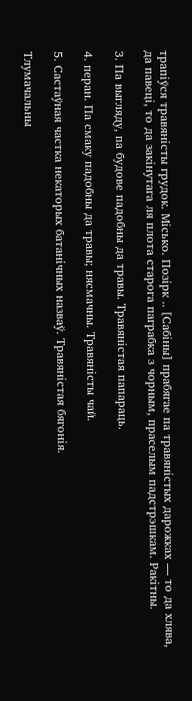трапіўся травяністы грудок. Місько. Позірк .. [Сабіны] прабягае па травяністых дарожках — то да хлява, да павеці, то да закінутага ля плота старога паграбка з чорным, праселым падстрэшкам. Ракітны.

3. Па выгляду, па будове падобны да травы. Травяністая папараць.

4. перан. Па смаку падобны да травы; нясмачны. Травяністы чай.

5. Састаўная частка некаторых батанічных назваў. Травяністая бягонія.

Тлумачальны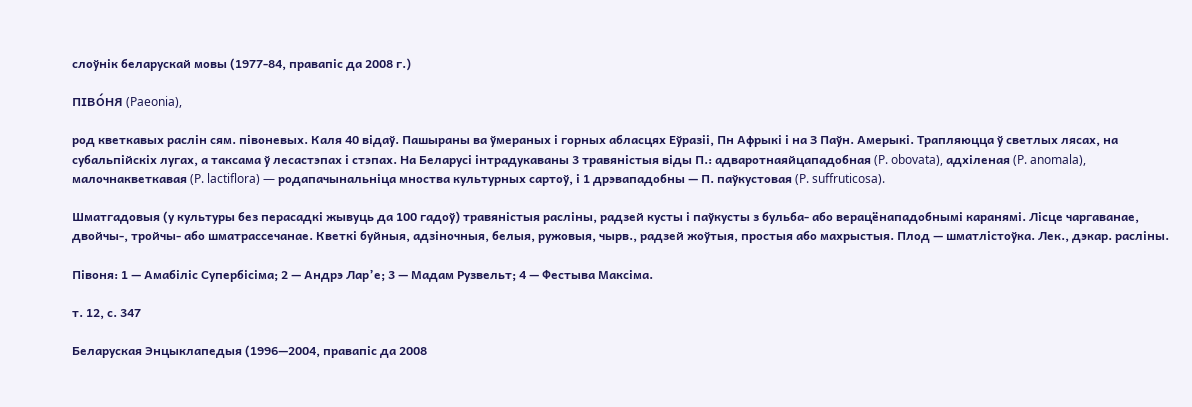слоўнік беларускай мовы (1977-84, правапіс да 2008 г.)

ПІВО́НЯ (Paeonia),

род кветкавых раслін сям. півоневых. Каля 40 відаў. Пашыраны ва ўмераных і горных абласцях Еўразіі, Пн Афрыкі і на З Паўн. Амерыкі. Трапляюцца ў светлых лясах, на субальпійскіх лугах, а таксама ў лесастэпах і стэпах. На Беларусі інтрадукаваны 3 травяністыя віды П.: адваротнаяйцападобная (P. obovata), адхіленая (P. anomala), малочнакветкавая (P. lactiflora) — родапачынальніца мноства культурных сартоў, і 1 дрэвападобны — П. паўкустовая (P. suffruticosa).

Шматгадовыя (у культуры без перасадкі жывуць да 100 гадоў) травяністыя расліны, радзей кусты і паўкусты з бульба- або верацёнападобнымі каранямі. Лісце чаргаванае, двойчы-, тройчы- або шматрассечанае. Кветкі буйныя, адзіночныя, белыя, ружовыя, чырв., радзей жоўтыя, простыя або махрыстыя. Плод — шматлістоўка. Лек., дэкар. расліны.

Півоня: 1 — Амабіліс Супербісіма; 2 — Андрэ Лар’е; 3 — Мадам Рузвельт; 4 — Фестыва Максіма.

т. 12, с. 347

Беларуская Энцыклапедыя (1996—2004, правапіс да 2008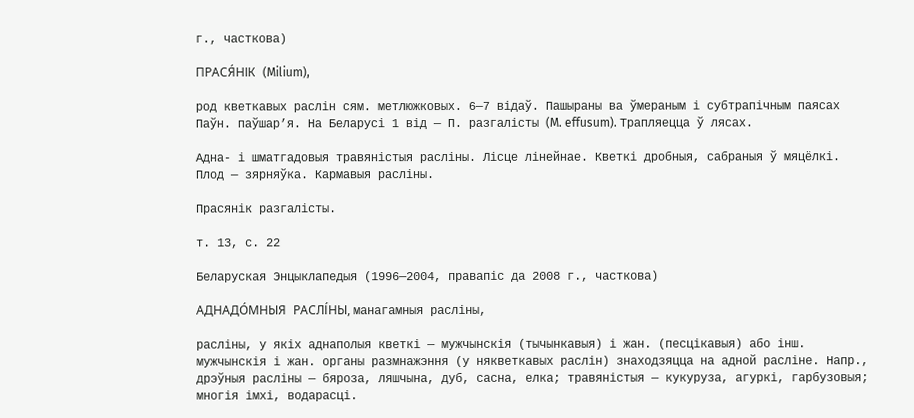г., часткова)

ПРАСЯ́НІК (Milium),

род кветкавых раслін сям. метлюжковых. 6—7 відаў. Пашыраны ва ўмераным і субтрапічным паясах Паўн. паўшар’я. На Беларусі 1 від — П. разгалісты (M. effusum). Трапляецца ў лясах.

Адна- і шматгадовыя травяністыя расліны. Лісце лінейнае. Кветкі дробныя, сабраныя ў мяцёлкі. Плод — зярняўка. Кармавыя расліны.

Прасянік разгалісты.

т. 13, с. 22

Беларуская Энцыклапедыя (1996—2004, правапіс да 2008 г., часткова)

АДНАДО́МНЫЯ РАСЛІ́НЫ, манагамныя расліны,

расліны, у якіх аднаполыя кветкі — мужчынскія (тычынкавыя) і жан. (песцікавыя) або інш. мужчынскія і жан. органы размнажэння (у някветкавых раслін) знаходзяцца на адной расліне. Напр., дрэўныя расліны — бяроза, ляшчына, дуб, сасна, елка; травяністыя — кукуруза, агуркі, гарбузовыя; многія імхі, водарасці.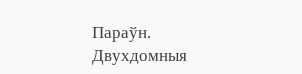Параўн. Двухдомныя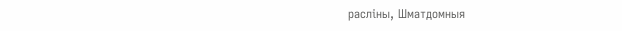расліны, Шматдомныя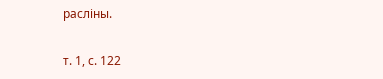расліны.

т. 1, с. 122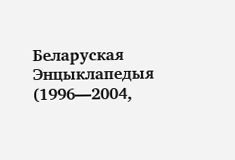Беларуская Энцыклапедыя (1996—2004,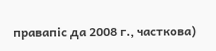правапіс да 2008 г., часткова)